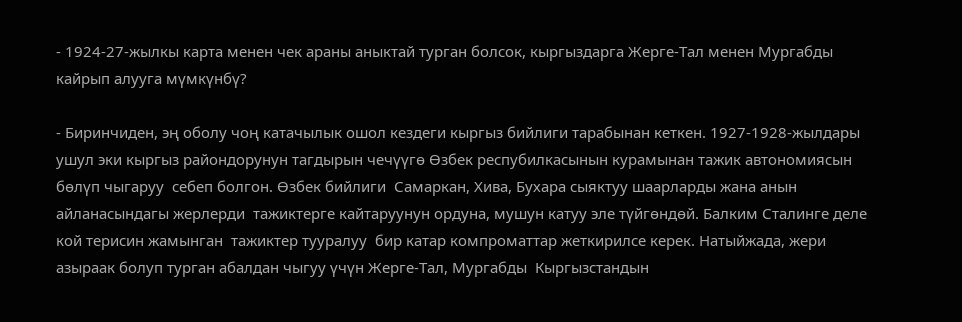- 1924-27-жылкы карта менен чек араны аныктай турган болсок, кыргыздарга Жерге-Тал менен Мургабды кайрып алууга мүмкүнбү?

- Биринчиден, эң оболу чоң катачылык ошол кездеги кыргыз бийлиги тарабынан кеткен. 1927-1928-жылдары ушул эки кыргыз райондорунун тагдырын чечүүгө Өзбек респубилкасынын курамынан тажик автономиясын бөлүп чыгаруу  себеп болгон. Өзбек бийлиги  Самаркан, Хива, Бухара сыяктуу шаарларды жана анын айланасындагы жерлерди  тажиктерге кайтаруунун ордуна, мушун катуу эле түйгөндөй. Балким Сталинге деле кой терисин жамынган  тажиктер тууралуу  бир катар компроматтар жеткирилсе керек. Натыйжада, жери азыраак болуп турган абалдан чыгуу үчүн Жерге-Тал, Мургабды  Кыргызстандын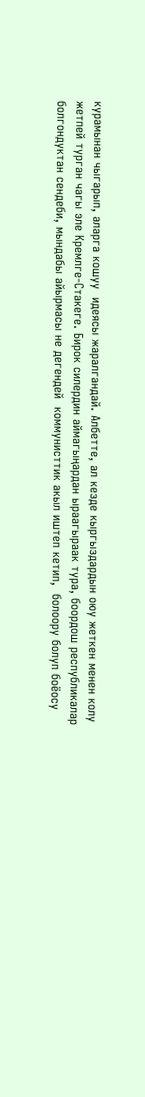курамынан чыгарып, аларга кошуу  идеясы жаралгандай. Албетте, ал кезде кыргыздардын оюу жеткен менен колу жетпей турган чагы эле Кремлге-Стакеге. Бирок силердин аймагыңардан ыраагыраак тура, боордош республикалар болгондуктан сендеби, мындабы айырмасы не дегендей  коммунисттик акыл иштеп кетип,  болоору болуп боёосу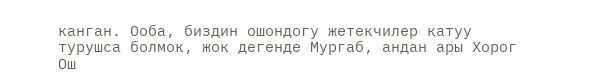канган. Ооба, биздин ошондогу жетекчилер катуу турушса болмок, жок дегенде Мургаб, андан ары Хорог  Ош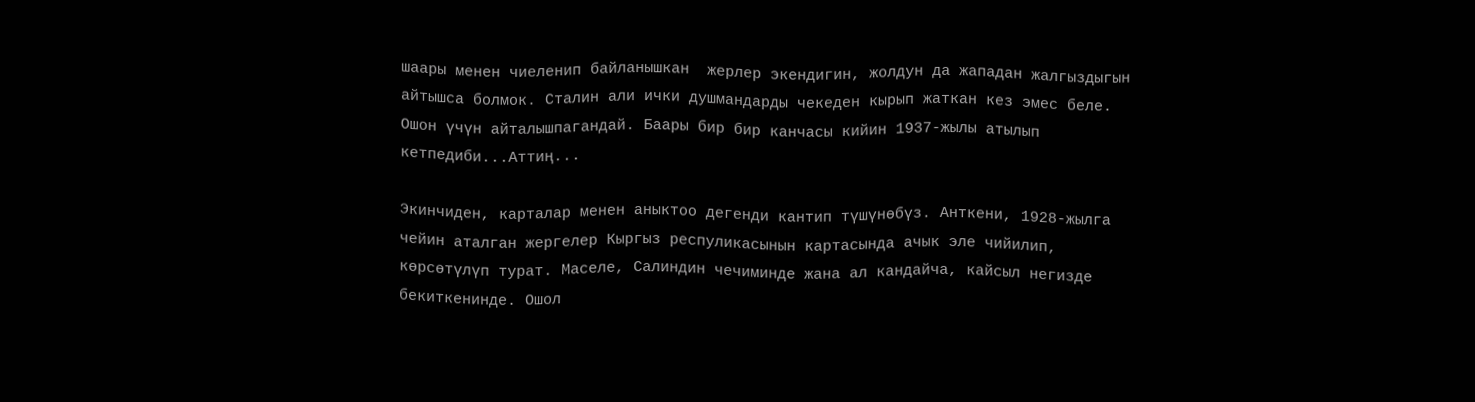шаары менен чиеленип байланышкан  жерлер экендигин, жолдун да жападан жалгыздыгын айтышса болмок. Сталин али ички душмандарды чекеден кырып жаткан кез эмес беле. Ошон үчүн айталышпагандай. Баары бир бир канчасы кийин 1937-жылы атылып кетпедиби...Аттиң...

Экинчиден, карталар менен аныктоо дегенди кантип түшүнөбүз. Анткени, 1928-жылга чейин аталган жергелер Кыргыз респуликасынын картасында ачык эле чийилип, көрсөтүлүп турат. Маселе, Салиндин чечиминде жана ал кандайча, кайсыл негизде  бекиткенинде. Ошол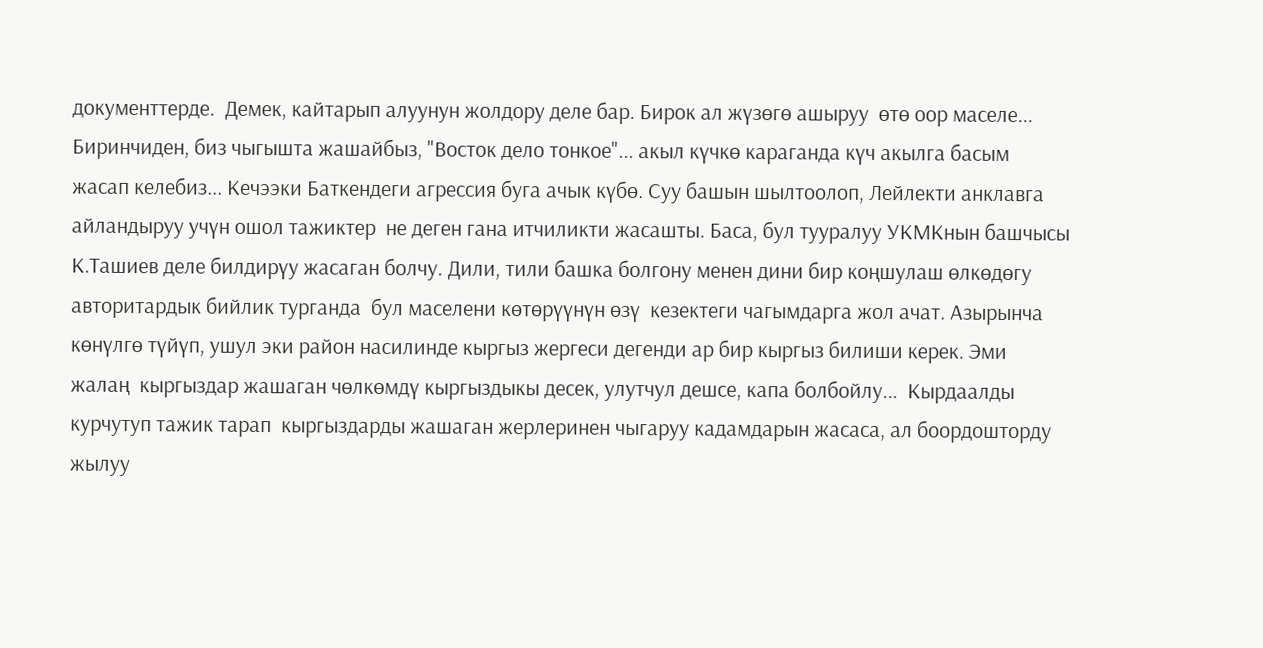документтерде.  Демек, кайтарып алуунун жолдору деле бар. Бирок ал жүзөгө ашыруу  өтө оор маселе... Биринчиден, биз чыгышта жашайбыз, "Восток дело тонкое"... акыл күчкө караганда күч акылга басым жасап келебиз... Кечээки Баткендеги агрессия буга ачык күбө. Суу башын шылтоолоп, Лейлекти анклавга айландыруу учүн ошол тажиктер  не деген гана итчиликти жасашты. Баса, бул тууралуу УКМКнын башчысы К.Ташиев деле билдирүу жасаган болчу. Дили, тили башка болгону менен дини бир коңшулаш өлкөдөгу авторитардык бийлик турганда  бул маселени көтөрүүнүн өзү  кезектеги чагымдарга жол ачат. Азырынча көнүлгө түйүп, ушул эки район насилинде кыргыз жергеси дегенди ар бир кыргыз билиши керек. Эми жалаң  кыргыздар жашаган чөлкөмдү кыргыздыкы десек, улутчул дешсе, капа болбойлу...  Кырдаалды  курчутуп тажик тарап  кыргыздарды жашаган жерлеринен чыгаруу кадамдарын жасаса, ал боордошторду жылуу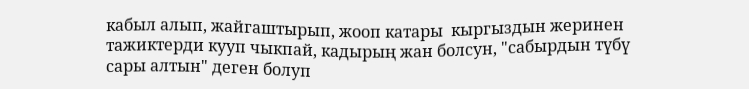кабыл алып, жайгаштырып, жооп катары  кыргыздын жеринен тажиктерди кууп чыкпай, кадырың жан болсун, "сабырдын түбү сары алтын" деген болуп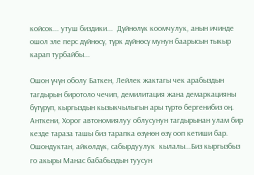койсок... утуш биздики...  Дүйнөлүк коомчулук, анын ичинде ошол эле перс дүйнөсү, түрк дүйнөсү мунун баарысын тыкыр карап турбайбы...

Ошон үчүн оболу Баткен, Лейлек жактагы чек арабыздын тагдырын биротоло чечип, демилитация жана демаркацияны бүтүрүп, кыргыздын кызыкчылыгын ары түртө бергенибиз оң. Анткени, Хорог автономиялуу облусунун тагдырынан улам бир кезде тараза ташы биз тарапка өзүнөн өзү ооп кетиши бар.  Ошондуктан, айкөлдүк, сабырдуулук  кылалы...Биз кыргызбыз го акыры Манас бабабыздын туусун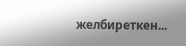желбиреткен...